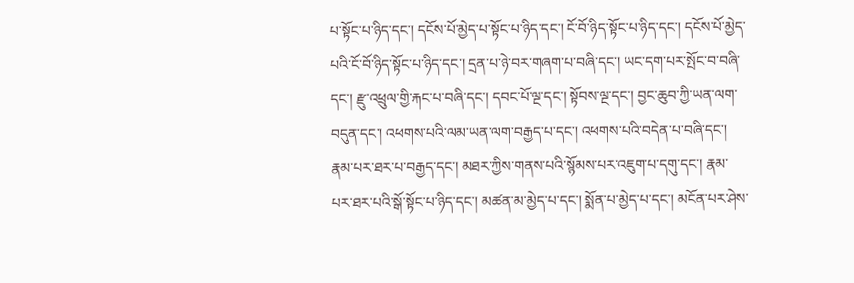པ་སྟོང་པ་ཉིད་དང་། དངོས་པོ་མྱེད་པ་སྟོང་པ་ཉིད་དང་། ངོ་བོ་ཉིད་སྟོང་པ་ཉིད་དང་། དངོས་པོ་མྱེད་པའི་ངོ་བོ་ཉིད་སྟོང་པ་ཉིད་དང་། དྲན་པ་ཉེ་བར་གཞག་པ་བཞི་དང་། ཡང་དག་པར་སྤོང་བ་བཞི་དང་། རྫུ་འཕྲུལ་གྱི་རྐང་པ་བཞི་དང་། དབང་པོ་ལྔ་དང་། སྟོབས་ལྔ་དང་། བྱང་ཆུབ་ཀྱི་ཡན་ལག་བདུན་དང་། འཕགས་པའི་ལམ་ཡན་ལག་བརྒྱད་པ་དང་། འཕགས་པའི་བདེན་པ་བཞི་དང་། རྣམ་པར་ཐར་པ་བརྒྱད་དང་། མཐར་ཀྱིས་གནས་པའི་སྙོམས་པར་འཇུག་པ་དགུ་དང་། རྣམ་པར་ཐར་པའི་སྒོ་སྟོང་པ་ཉིད་དང་། མཚན་མ་མྱེད་པ་དང་། སྨོན་པ་མྱེད་པ་དང་། མངོན་པར་ཤེས་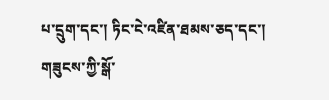པ་དྲུག་དང་། ཏིང་ངེ་འཛིན་ཐམས་ཅད་དང་། གཟུངས་ཀྱི་སྒོ་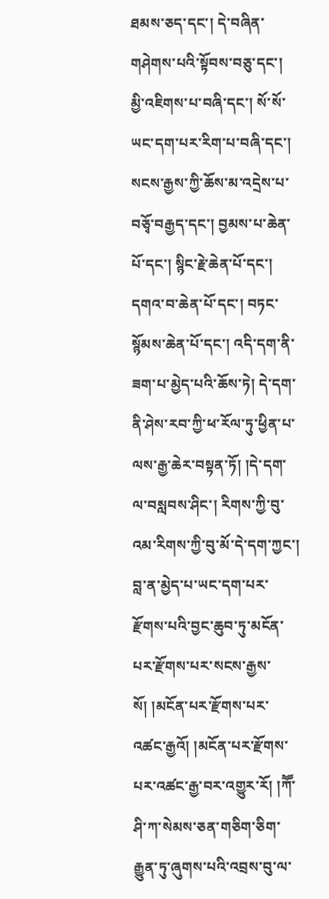ཐམས་ཅད་དང་། དེ་བཞིན་གཤེགས་པའི་སྟོབས་བཅུ་དང་། མྱི་འཇིགས་པ་བཞི་དང་། སོ་སོ་ཡང་དག་པར་རིག་པ་བཞི་དང་། སངས་རྒྱས་ཀྱི་ཆོས་མ་འདྲེས་པ་བཅྭོ་བརྒྱད་དང་། བྱམས་པ་ཆེན་པོ་དང་། སྙིང་རྗེ་ཆེན་པོ་དང་། དགའ་བ་ཆེན་པོ་དང་། བཏང་སྙོམས་ཆེན་པོ་དང་། འདི་དག་ནི་ཟག་པ་མྱེད་པའི་ཆོས་ཏེ། དེ་དག་ནི་ཤེས་རབ་ཀྱི་ཕ་རོལ་ཏུ་ཕྱིན་པ་ལས་རྒྱ་ཆེར་བསྟན་ཏོ། །དེ་དག་ལ་བསླབས་ཤིང་། རིགས་ཀྱི་བུ་འམ་རིགས་ཀྱི་བུ་མོ་དེ་དག་ཀྱང་། བླ་ན་མྱེད་པ་ཡང་དག་པར་རྫོགས་པའི་བྱང་ཆུབ་ཏུ་མངོན་པར་རྫོགས་པར་སངས་རྒྱས་སོ། །མངོན་པར་རྫོགས་པར་འཚང་རྒྱའོ། །མངོན་པར་རྫོགས་པར་འཚང་རྒྱ་བར་འགྱུར་རོ། །ཀཽ་ཤི་ཀ་སེམས་ཅན་གཅིག་ཅིག་རྒྱུན་ཏུ་ཞུགས་པའི་འབྲས་བུ་ལ་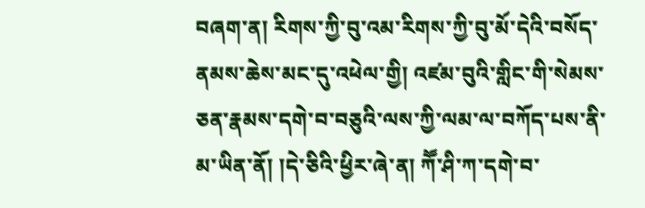བཞག་ན། རིགས་ཀྱི་བུ་འམ་རིགས་ཀྱི་བུ་མོ་དེའི་བསོད་ནམས་ཆེས་མང་དུ་འཕེལ་གྱི། འཛམ་བུའི་གླིང་གི་སེམས་ཅན་རྣམས་དགེ་བ་བཅུའི་ལས་ཀྱི་ལམ་ལ་བཀོད་པས་ནི་མ་ཡིན་ནོ། །དེ་ཅིའི་ཕྱིར་ཞེ་ན། ཀཽ་ཤི་ཀ་དགེ་བ་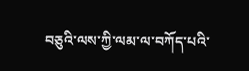བཅུའི་ལས་ཀྱི་ལམ་ལ་བཀོད་པའི་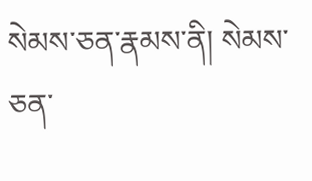སེམས་ཅན་རྣམས་ནི། སེམས་ཅན་